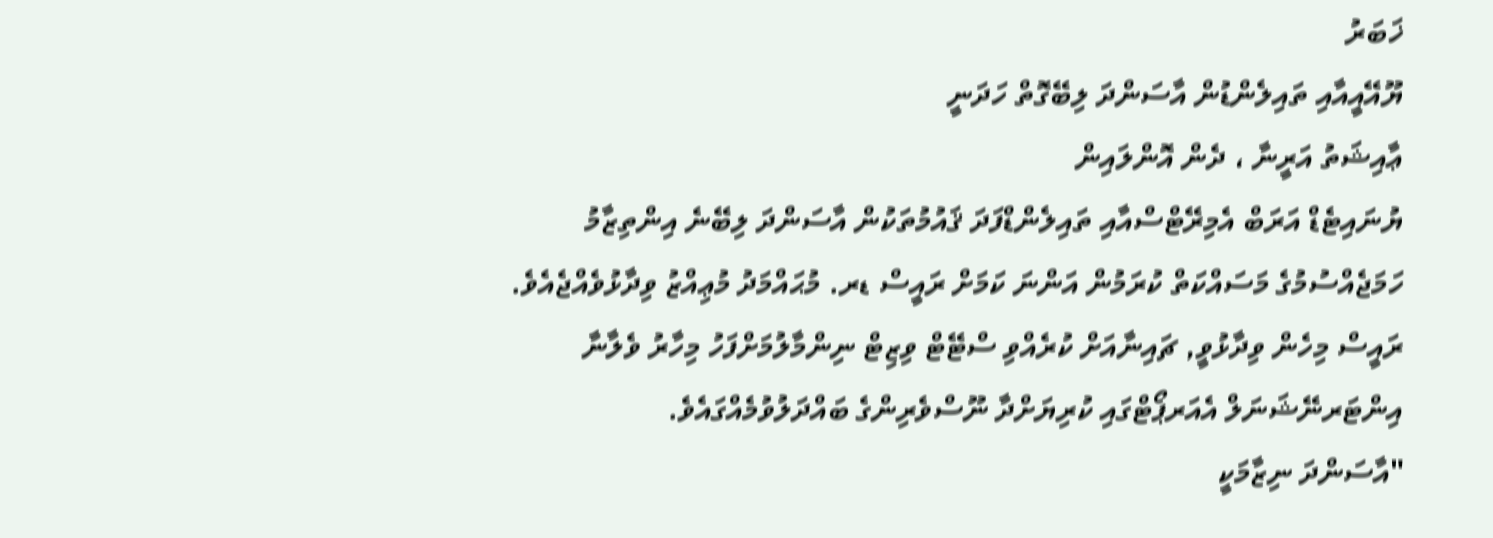ޚަބަރު
ޔޫއޭއީއާއި ތައިލެންޑުން އާސަންދަ ލިބޭގޮތް ހަދަނީ
ޢާއިޝަތު އަރީނާ ، ދެން އޮންލައިން
ޔުނައިޓެޑް އަރަބް އެމިރޭޓްސްއާއި ތައިލެންޑްފަދަ ޤައުމުތަކުން އާސަންދަ ލިބޭނެ އިންތިޒާމު ހަމަޖެއްސުމުގެ މަސައްކަތް ކުރަމުން އަންނަ ކަމަށް ރައީސް ޑރ. މުޙައްމަދު މުޢިއްޒު ވިދާޅުވެއްޖެއެވެ.
ރައީސް މިހެން ވިދާޅުވީ, ޗައިނާއަށް ކުރެއްވި ސްޓޭޓް ވިޒިޓް ނިންމާލުމަށްފަހު މިހާރު ވެލާނާ އިންޓަރނޭޝަނަލް އެއަރޕޯޓްގައި ކުރިޔަށްދާ ނޫސްވެރިންގެ ބައްދަލުވުމެއްގައެވެ.
"އާސަންދަ ނިޒާމަކީ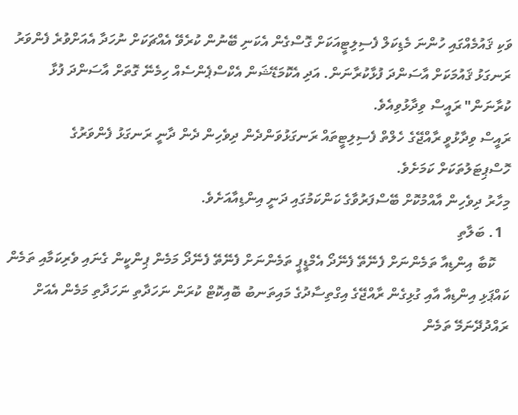ވަކި ޤައުމެއްގައި ހުންނަ މެޑިކަލް ފެސިލިޓީއަކަށް ގޮސްގެން އެކަނި ބޭނުން ކުރެވޭ އެއްޗަކަށް ނުހަދާ އެއަށްވުރެ ފެންވަރު ރަނގަޅު ޤައުމަކަށް އާސަންދަ ފުޅާކުރާނަން. އަދި އެކޮމަޑޭޝަން އެކްސްޕެންސެއް ހިމެނޭ ގޮތަށް އާސަންދަ ފުޅާ ކުރާނަން" ރައީސް ވިދާޅުވިއެވެ.
ރައީސް ވިދާޅުވީ ރާއްޖޭގެ ހެލްތް ފެސިލިޓީތައް ރަނގަޅުވަންދެން ދިވެހިން ދެން ދާނީ ރަނގަޅު ފެންވަރުގެ ހޮސްޕިޓަލުތަކަށް ކަމަށެވެ.
މިހާރު ދިވެހިން އާއްމުކޮށް ބޭސްފަރުވާގެ ކަންކަމުގައި ދަނީ އިންޑިއާއަށެވެ.
  1. ބަލާތި
    ކޮބާ އިންޑިއާ ތަމެންނަށް ފެނޭތޭ ފެނޭދޯ އެމްޑީޕީ ތަމެންނަށް ފެނޭތޭ ފެނޭދޯ މަމެން ޕިންކީން ގެނައި ވެރިކަމާއި ތަމެން ކައްޕަޅި އިންޑިއާ އާއި ގުޅިގެން ރާއްޖޭގެ އިގްތިސާދުގެ މައިތަނބު ބޮއިކޮޓް ކުރަން ނަހަދާތި ނަހަދާތި މަމެން އެއަށް ރައްދުދޭނަމޭ ތަމެން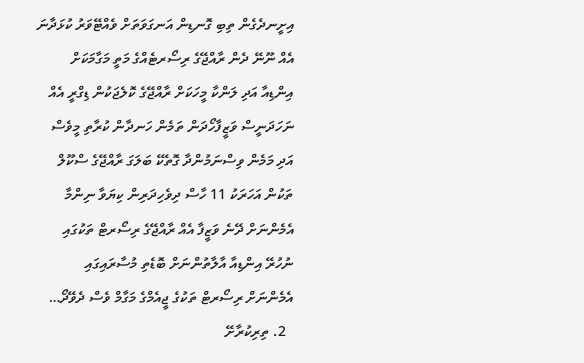އިށީނދެގެން ތިބި ގޮނޑިން އަނގަވަތަށް ވެއްޓޭވަރު ކުޅަދާނަ އެއް ނޫނޭ ދެން ރާއްޖޭގެ ރިސޯރޓެއްގެ މަތީ މަގާމަކަށް އިންޑިއާ އަދި ލަންކާ މީހަކަށް ރާއްޖޭގެ ކޮލެޖަކުން ޑިގްރީ އެއް ނަހަދަނީސް ވަޒީފާހޯދަން ތަމެން ހަނދާން ކުރާތި މީވެސް އަދި މަމެން ވިސްނަމުންދާ ގޮތެކޭ ބަލަގަ ރާއްޖޭގެ ސްކޫލް ތަކުން އަހަރަކު 11 ހާސް ދިވެހިދަރިން ކިޔަވާ ނިންމާ އެމެންނަށް ދޭނެ ވަޒީފާ އެއް ރާއްޖޭގެ ރިސޯރޓް ތަކުގައި ނުހުރޭ އިންޑިއާ އާލާތުންނަށް ބޮޑެތި މުސާރައިގައި އެމެންނަށް ރިސޯރޓް ތަކުގެ ޖީއެމްގެ މަގާމް ވެސް ދެވޭދޯ…
  2. ތިރިކުރާށޭ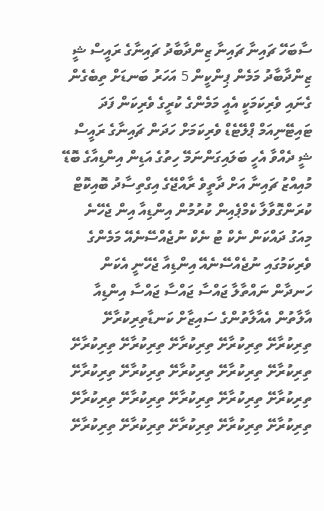ސާބަހޭ ޗައިނާ ޗައިނާ ޒިންދާބާދު ޗައިނާގެ ރައީސް ޝީ ޒިންދާބާދު މަމެން ޕިންކީން 5 އަހަރު ބަނޑަށް ތިބެގެން ގެނައި ވެރިކަމަކީ އެއީ މަމެންގެ ކުރީގެ ވެރިކަން ފަދަ ޓައިޓޭނިއަމް ޕްލޭޓެޑް ވެރިކަމަށް ހަދަން ޗައިނާގެ ރައީސް ޝީ ދެއްވާ އެހީ ބަލައިގަންނަމޭ ހިތުގެ އަޑިން އިންޑިއާގެ ބޮޑޭ މުއިއްޒު ޗައިނާ އަށް ދާތީވެ ރާއްޖޭގެ އިގްތިސާދު ބޮއިކޮޓް ކުރަންގޮވާލާ ކެމްޕެއިން ކުރުމުން އިންޑިއާ އިން ޖެހޭނެ މިއަގު ދައްކަން ނެކް ޓު ނެކް ނުޖެއްސޭނެއޭ މަމެންގެ ވެރިކަމުގައި ނުޖެއްސޭނެއޭ އިންޑިއާ ޖެހޭނީ އެކަން ހަނދާން ނައްތާލާ ޖައްސާ ޖައްސާ ޖައްސާ އިންޑިއާ އާލާތުން އެއާލާތުންގެ ސައިޒާށް ކަނޑާތިރިކުރާށޭ ތިރިކުރާށޭ ތިރިކުރާށޭ ތިރިކުރާށޭ ތިރިކުރާށޭ ތިރިކުރާށޭ ތިރިކުރާށޭ ތިރިކުރާށޭ ތިރިކުރާށޭ ތިރިކުރާށޭ ތިރިކުރާށޭ ތިރިކުރާށޭ ތިރިކުރާށޭ ތިރިކުރާށޭ ތިރިކުރާށޭ ތިރިކުރާށޭ ތިރިކުރާށޭ ތިރިކުރާށޭ ތިރިކުރާށޭ ތިރިކުރާށޭ ތިރިކުރާށޭ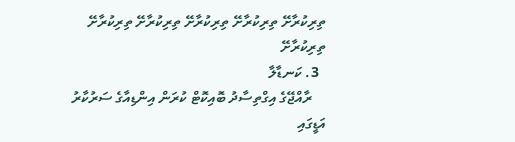ތިރިކުރާށޭ ތިރިކުރާށޭ ތިރިކުރާށޭ ތިރިކުރާށޭ ތިރިކުރާށޭ ތިރިކުރާށޭ
  3. ކަނޑާލާ
    ރާއްޖޭގެ އިގްތިސާދު ބޮއިކޮޓް ކުރަން އިންޑިއާގެ ސަރުކާރު އަޑީގައި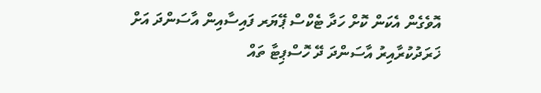އޮވެގެން އެކަން ކޮށް ހަދާ ޓެކްސް ޕޭޔަރ ފައިސާއިން އާސަންދަ އަށް ޚަރަދުކުރާއިރު އާސަންދަ ދޭ ހޮސްޕިޓާ ތައް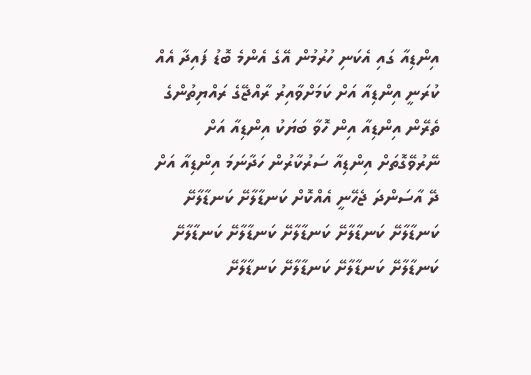އިންޑިއާ ގައި އެކަނި ހުރުމުން އޭގެ އެންމެ ބޮޑު ފައިދާ އެއް ކުރަނީ އިންޑިއާ އަށް ކަމަށްވާއިރު ރާއްޖޭގެ ރައްޔިތުންގެ ތެރޭން އިންޑިއާ އިން ހޮވާ ބަޔަކު އިންޑިއާ އަށް ނޭރުވޭގޮތަށް އިންޑިއާ ސަރުކާރުން ހަދާނަމަ އިންޑިއާ އަށް ދޭ އާސަންދަ ޖެހޭނީ އެއްކޮށް ކަނޑާލާށޭ ކަނޑާލާށޭ ކަނޑާލާށޭ ކަނޑާލާށޭ ކަނޑާލާށޭ ކަނޑާލާށޭ ކަނޑާލާށޭ ކަނޑާލާށޭ ކަނޑާލާށޭ ކަނޑާލާށޭ ކަނޑާލާށޭ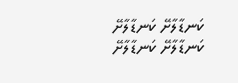ކަނޑާލާށޭ ކަނޑާލާށޭ ކަނޑާލާށޭ ކަނޑާލާށޭ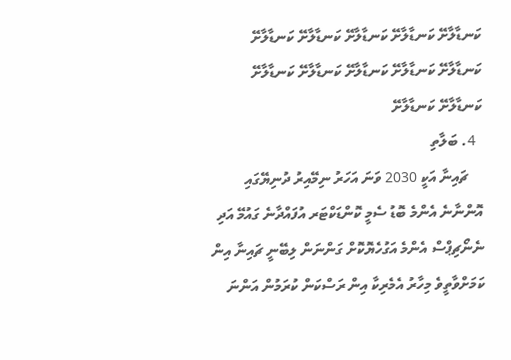ކަނޑާލާށޭ ކަނޑާލާށޭ ކަނޑާލާށޭ ކަނޑާލާށޭ ކަނޑާލާށޭ ކަނޑާލާށޭ ކަނޑާލާށޭ ކަނޑާލާށޭ ކަނޑާލާށޭ ކަނޑާލާށޭ ކަނޑާލާށޭ ކަނޑާލާށޭ
  4. ބަލާތި
    ޗައިނާ އަކީ 2030 ވަނަ އަހަރު ނިމޭއިރު ދުނިޔޭގައި އޮންނާނެ އެންމެ ބޮޑު ސެމީ ކޮންޑަކްޓަރ އުފައްދާނެ ގައުމޭ އަދި ނެނޯޗިޕްސް އެންމެ އަގުހެޔޮކޮށް ގަންނަން ލިބޭނީ ޗައިނާ އިން ކަމަށްވާތީވެ މިހާރު އެމެރިކާ އިން ރަސްކަން ކުރަމުން އަންނަ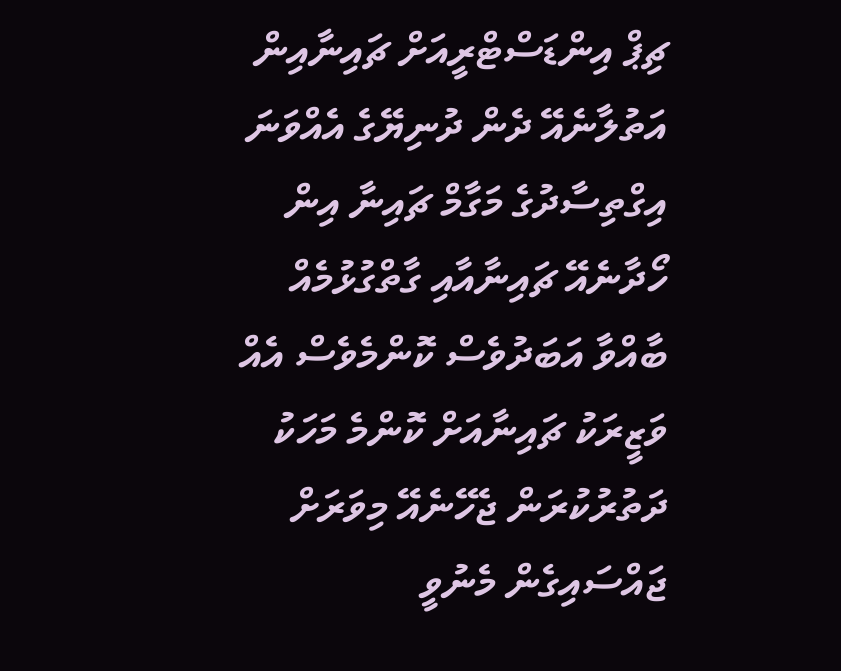ޗިޕް އިންޑަސްޓްރީއަށް ޗައިނާއިން އަތުލާނެއޭ ދެން ދުނިޔޭގެ އެއްވަނަ އިގްތިސާދުގެ މަގާމް ޗައިނާ އިން ހޯދާނެއޭ ޗައިނާއާއި ގާތްގުޅުމެއް ބާއްވާ އަބަދުވެސް ކޮންމެވެސް އެއް ވަޒީރަކު ޗައިނާއަށް ކޮންމެ މަހަކު ދަތުރުކުރަން ޖެހޭނެއޭ މިވަރަށް ޖައްސައިގެން މެނުވީ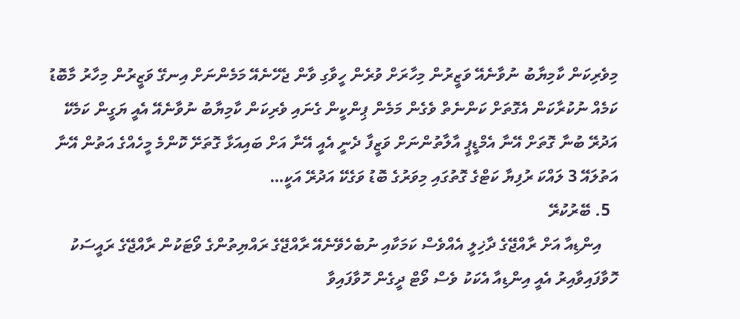މިވެރިކަން ކާމިޔާބު ނުވާނެއޭ ވަޒީރުން މިހާރަށް ވުރެން ހީވާގި ވާން ޖެހޭނެއޭ މަމެންނަށް އިނގޭ ވަޒީރުން މިހާރު މާބޮޑު ކަމެއް ނުކުރާކަން އެގޮތަށް ކަންނެތް ވެގެން މަމެން ޕިންކީން ގެނައި ވެރިކަން ކާމިޔާބު ނުވާނެއޭ އެއީ ޔަގީން ކަމެކޭ އަދުރޭ ބުނާ ގޮތަށް އޭނާ އެމްޑީޕީ އާލާތުންނަށް ވަޒީފާ ދެނީ އެއީ އޭނާ އަށް ބައިއަޅާ ގޮތަށޭ ކޮންމެ މީހެއްގެ އަތުން އޭނާ އަތުލައޭ 3 ލައްކަ ރުފިޔާ ކަޓްގެ ގޮތުގައި މިވަރުގެ ބޮޑު ވަގެކޭ އަދުރޭ އަކީ…
  5. ބޭރުކުރޭ
    އިންޑިއާ އަށް ރާއްޖޭގެ ދާޚިލީ އެއްވެސް ކަމަކާއި ނުބެހެވޭނެއޭ ރާއްޖޭގެ ރައްޔިތުންގެ ވޯޓަކުން ރާއްޖޭގެ ރައީސަކު ހޮވާފައިވާއިރު އެއީ އިންޑިއާ އެކަކު ވެސް ވޯޓް ދީގެން ހޮވާފައިވާ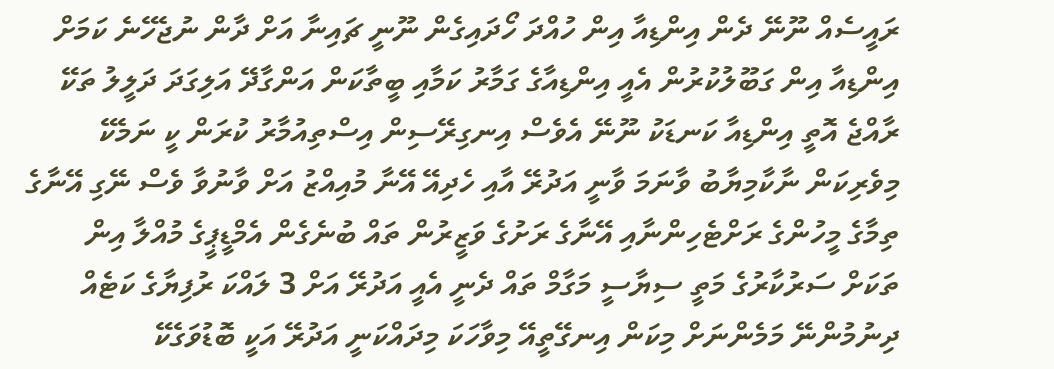ރައީސެއް ނޫނޭ ދެން އިންޑިއާ އިން ހުއްދަ ހޯދައިގެން ނޫނީ ޗައިނާ އަށް ދާން ނުޖެހޭނެ ކަމަށް އިންޑިއާ އިން ގަބޫލުކުރުން އެއީ އިންޑިއާގެ ގަމާރު ކަމާއި ބީތާކަން އަންގާދޭ އަލިގަދަ ދަލީލު ތަކޭ ރާއްޖެ އޮތީ އިންޑިއާ ކަނޑަކު ނޫނޭ އެވެސް އިނގިރޭސިން އިސްތިއުމާރު ކުރަން ކީ ނަމެކޭ މިވެރިކަން ނާކާމިޔާބު ވާނަމަ ވާނީ އަދުރޭ އާއި ހެދިއޭ އޭނާ މުއިއްޒު އަށް ވާނުވާ ވެސް ނޭގި އޭނާގެ ތިމާގެ މީހުންގެ ރަށްޓެހިންނާއި އޭނާގެ ރަށުގެ ވަޒީރުން ތައް ބުނެގެން އެމްޑީޕީގެ މުއްލާ އިން ތަކަށް ސަރުކާރުގެ މަތީ ސިޔާސީ މަގާމް ތައް ދެނީ އެއީ އަދުރޭ އަށް 3 ލައްކަ ރުފިޔާގެ ކަޓެއް ދިނުމުންނޭ މަމެންނަށް މިކަން އިނގޭތީއޭ މިވާހަކަ މިދައްކަނީ އަދުރޭ އަކީ ބޮޑުވަގެކޭ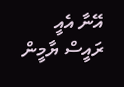އޭނާ އެއީ ރައީސް ޔާމީން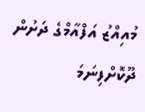މުއިއްޒު އަފްއާމްގެ ދަށުން ދޫކޮށްފިނަމަ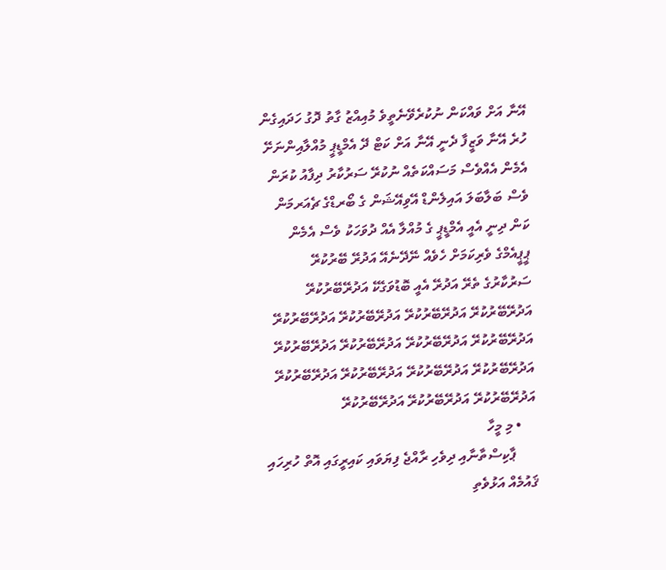އޭނާ އަށް ވައްކަން ނުކުރެވޭނެތީވެ މުއިއްޒު ގާތު ދޮގު ހަދައިގެން ހުރެ އޭނާ ވަޒީފާ ދެނީ އޭނާ އަށް ކަޓް ދޭ އެމްޑީޕީ މުއްލާއިންނަށޭ އެމެން އެއްވެސް މަސައްކަތެއް ނުކުރޭ ސަރުކާރު ދިފާއު ކުރަން ވެސް ބަލާބަލަ އައިލެންޑް އޭވިއޭޝަން ގެ ބޯރޑްގެ ޗެއަރމަން ކަން ދިނީ އެއީ އެމްޑީޕީ ގެ މުއްލާ އެއް ދުވަހަކު ވެސް އެމެން ޕީޕީއެމްގެ ވެރިކަމަށް ހެވެއް ނޭދޭނެއޭ އަދުރޭ ބޭރުކުރޭ ސަރުކާރުގެ ތެރޭ އަދުރޭ އެއީ ބޮޑުވަގެކޭ އަދުރޭބޭރުކުރޭ އަދުރޭބޭރުކުރޭ އަދުރޭބޭރުކުރޭ އަދުރޭބޭރުކުރޭ އަދުރޭބޭރުކުރޭ އަދުރޭބޭރުކުރޭ އަދުރޭބޭރުކުރޭ އަދުރޭބޭރުކުރޭ އަދުރޭބޭރުކުރޭ އަދުރޭބޭރުކުރޭ އަދުރޭބޭރުކުރޭ އަދުރޭބޭރުކުރޭ އަދުރޭބޭރުކުރޭ އަދުރޭބޭރުކުރޭ އަދުރޭބޭރުކުރޭ އަދުރޭބޭރުކުރޭ
    • މި މީހާ
      ޕާކިސްތާނާއި ދިވެހި ރާއްޖެ ފިޔަވައި ކައިރީގައި އޮތް ހުރިހައި ޤައުމެއް އަޅުވެތި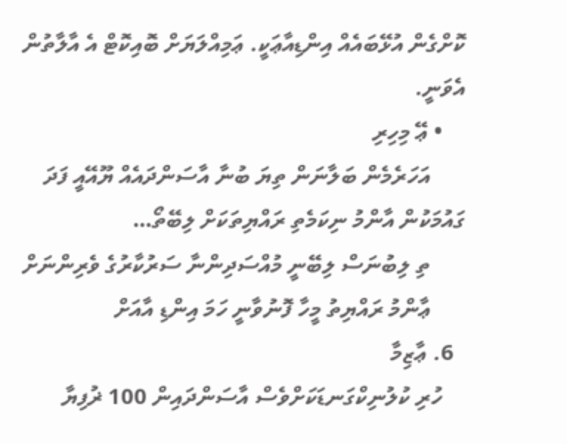ކޮށްގެން އުޅޭބައެއް އިންޑިއާޢަކީ. ޢަމިއްލަޔަށް ބޮއިކޮޓް އެ އާލާތުން އެވަނީ.
    • ޢޭ މިހިރި
      އަހަރެމެން ބަލާނަން ތިޔަ ބުނާ އާސަންދައެއް ޔޫއޭއީ ފަދަ ގައުމަކުން އާންމު ނިކަމެތި ރައްޔިތަކަށް ލިބޭތޯ…
      ތި ލިބުނަސް ލިބޭނީ މުއްސަދިންނާ ސަރުކާރުގެ ވެރިންނަށް
      ޢާންމު ރައްޔިތު މީހާ ފޮނުވާނީ ހަމަ އިންޑި އާއަށް
  6. ޢާޒިމާ
    ހުރި ކުލުނިކްގަނޑަކަށްވެސް އާސަންދައިން 100 ޜުފިޔާ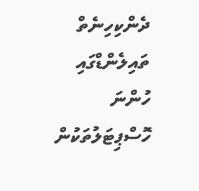ދެންކިހިނެތް ތައިލެންޑްގައި ހުންނަ ހޮސްޕިޓަލުތަކުން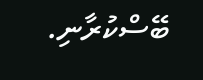ބޭސްކުރާނި.